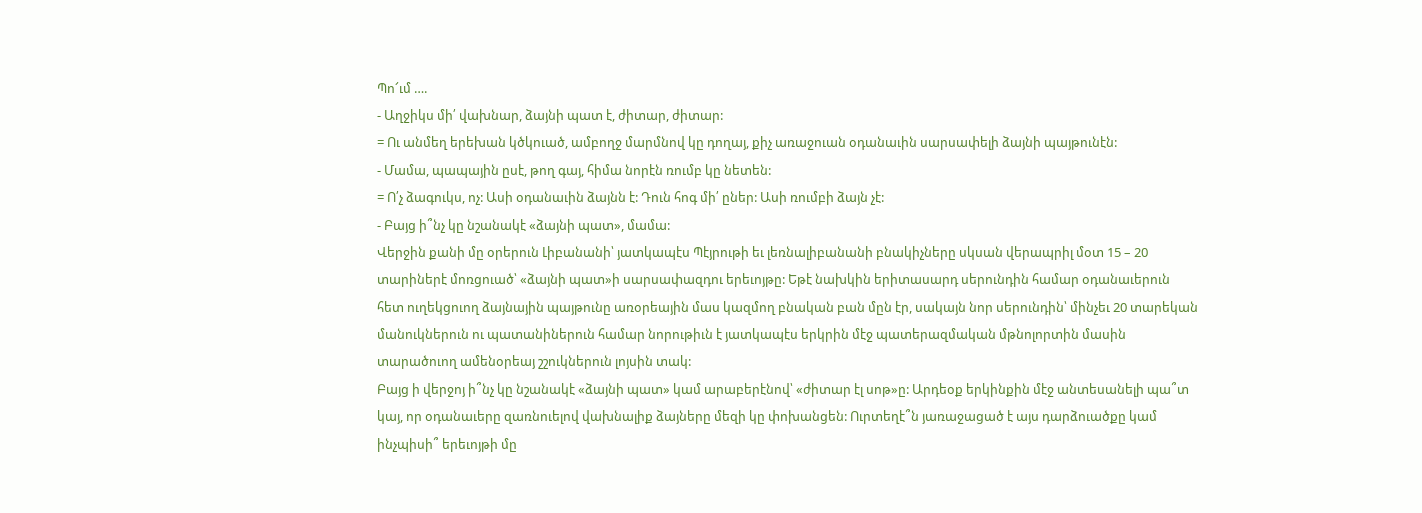Պո՜ւմ ….
- Աղջիկս մի՛ վախնար, ձայնի պատ է, ժիտար, ժիտար:
= Ու անմեղ երեխան կծկուած, ամբողջ մարմնով կը դողայ, քիչ առաջուան օդանաւին սարսափելի ձայնի պայթունէն:
- Մամա, պապային ըսէ, թող գայ, հիմա նորէն ռումբ կը նետեն:
= Ո՛չ ձագուկս, ոչ: Ասի օդանաւին ձայնն է: Դուն հոգ մի՛ ըներ: Ասի ռումբի ձայն չէ:
- Բայց ի՞նչ կը նշանակէ «ձայնի պատ», մամա:
Վերջին քանի մը օրերուն Լիբանանի՝ յատկապէս Պէյրութի եւ լեռնալիբանանի բնակիչները սկսան վերապրիլ մօտ 15 – 20 տարիներէ մոռցուած՝ «ձայնի պատ»ի սարսափազդու երեւոյթը: Եթէ նախկին երիտասարդ սերունդին համար օդանաւերուն հետ ուղեկցուող ձայնային պայթունը առօրեային մաս կազմող բնական բան մըն էր, սակայն նոր սերունդին՝ մինչեւ 20 տարեկան մանուկներուն ու պատանիներուն համար նորութիւն է յատկապէս երկրին մէջ պատերազմական մթնոլորտին մասին տարածուող ամենօրեայ շշուկներուն լոյսին տակ:
Բայց ի վերջոյ ի՞նչ կը նշանակէ «ձայնի պատ» կամ արաբերէնով՝ «ժիտար էլ սոթ»ը: Արդեօք երկինքին մէջ անտեսանելի պա՞տ կայ, որ օդանաւերը զառնուելով վախնալիք ձայները մեզի կը փոխանցեն: Ուրտեղէ՞ն յառաջացած է այս դարձուածքը կամ ինչպիսի՞ երեւոյթի մը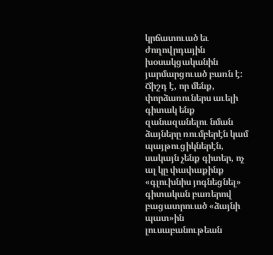կրճատուած եւ ժողովրդային խօսակցականին յարմարցուած բառն է: Ճիշդ է, որ մենք, փորձառուներս աւելի գիտակ ենք զանազանելու նման ձայները ռումբերէն կամ պայթուցիկներէն, սակայն չենք գիտեր, ոչ ալ կը փափաքինք «գլուխնիս յոգնեցնել» գիտական բառերով բացատրուած «ձայնի պատ»ին լուսաբանութեան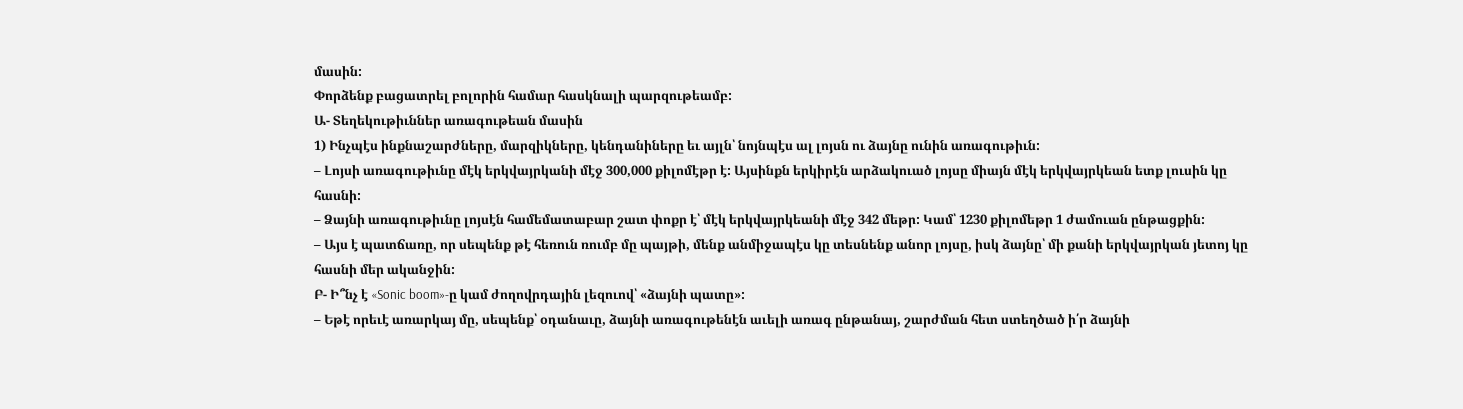մասին:
Փորձենք բացատրել բոլորին համար հասկնալի պարզութեամբ:
Ա- Տեղեկութիւններ առագութեան մասին
1) Ինչպէս ինքնաշարժները, մարզիկները, կենդանիները եւ այլն՝ նոյնպէս ալ լոյսն ու ձայնը ունին առագութիւն:
– Լոյսի առագութիւնը մէկ երկվայրկանի մէջ 300,000 քիլոմէթր է: Այսինքն երկիրէն արձակուած լոյսը միայն մէկ երկվայրկեան ետք լուսին կը հասնի:
– Ձայնի առագութիւնը լոյսէն համեմատաբար շատ փոքր է՝ մէկ երկվայրկեանի մէջ 342 մեթր: Կամ՝ 1230 քիլոմեթր 1 ժամուան ընթացքին:
– Այս է պատճառը, որ սեպենք թէ հեռուն ռումբ մը պայթի, մենք անմիջապէս կը տեսնենք անոր լոյսը, իսկ ձայնը՝ մի քանի երկվայրկան յետոյ կը հասնի մեր ականջին:
Բ- Ի՞նչ է «Sonic boom»-ը կամ ժողովրդային լեզուով՝ «ձայնի պատը»:
– Եթէ որեւէ առարկայ մը, սեպենք՝ օդանաւը, ձայնի առագութենէն աւելի առագ ընթանայ, շարժման հետ ստեղծած ի՛ր ձայնի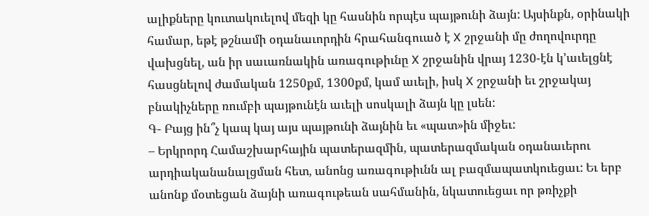ալիքները կուտակուելով մեզի կը հասնին որպէս պայթունի ձայն: Այսինքն, օրինակի համար, եթէ թշնամի օդանաւորդին հրահանգուած է X շրջանի մը ժողովուրդը վախցնել, ան իր սաւառնակին առագութիւնը X շրջանին վրայ 1230-էն կ’աւելցնէ հասցնելով ժամական 1250քմ, 1300քմ, կամ աւելի, իսկ X շրջանի եւ շրջակայ բնակիչները ռումբի պայթունէն աւելի սոսկալի ձայն կը լսեն:
Գ- Բայց ին՞չ կապ կայ այս պայթունի ձայնին եւ «պատ»ին միջեւ:
– Երկրորդ Համաշխարհային պատերազմին, պատերազմական օդանաւերու արդիականանալցման հետ, անոնց առագութիւնն ալ բազմապատկուեցաւ: Եւ երբ անոնք մօտեցան ձայնի առագութեան սահմանին, նկատուեցաւ որ թռիչքի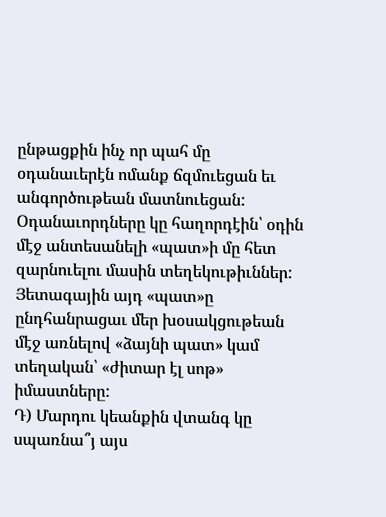ընթացքին ինչ որ պահ մը օդանաւերէն ոմանք ճզմուեցան եւ անգործութեան մատնուեցան: Օդանաւորդները կը հաղորդէին՝ օդին մէջ անտեսանելի «պատ»ի մը հետ զարնուելու մասին տեղեկութիւններ: Յետագային այդ «պատ»ը ընդհանրացաւ մեր խօսակցութեան մէջ առնելով «ձայնի պատ» կամ տեղական՝ «ժիտար էլ սոթ» իմաստները:
Դ) Մարդու կեանքին վտանգ կը սպառնա՞յ այս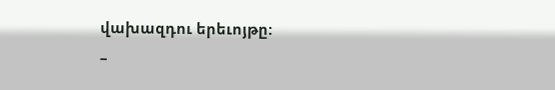վախազդու երեւոյթը:
–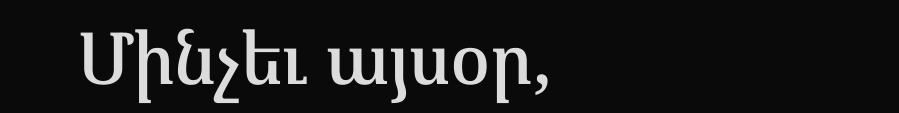Մինչեւ այսօր,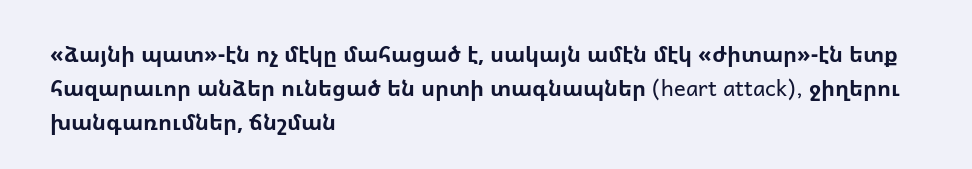«ձայնի պատ»-էն ոչ մէկը մահացած է, սակայն ամէն մէկ «ժիտար»-էն ետք հազարաւոր անձեր ունեցած են սրտի տագնապներ (heart attack), ջիղերու խանգառումներ, ճնշման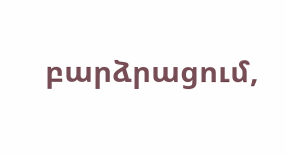բարձրացում,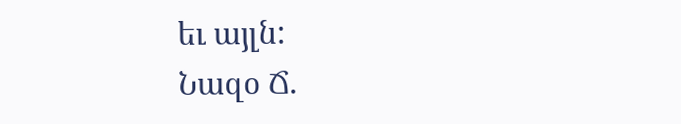եւ այլն:
Նազօ Ճ.